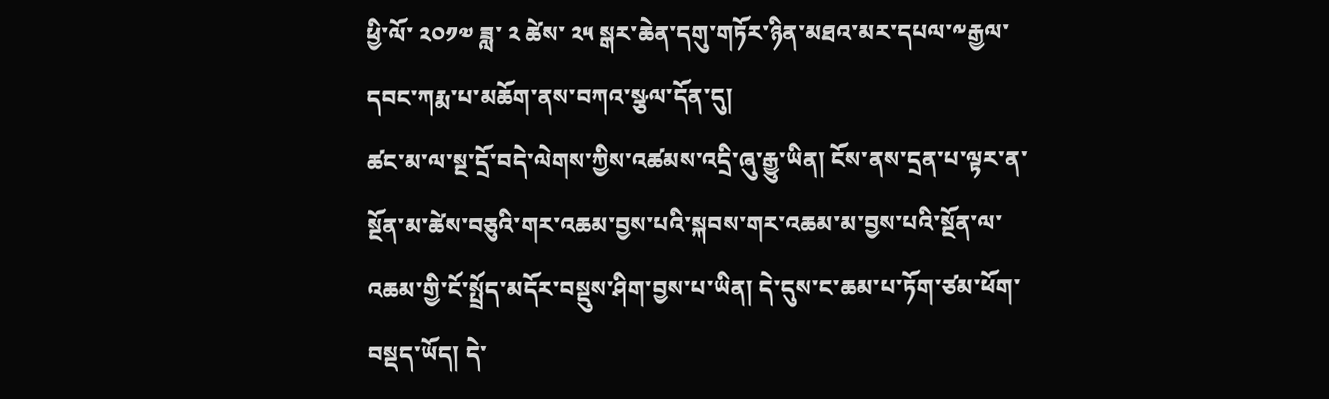ཕྱི་ལོ་ ༢༠༡༧ ཟླ་ ༢ ཚེས་ ༢༥ སྒར་ཆེན་དགུ་གཏོར་ཉིན་མཐའ་མར་དཔལ་༸རྒྱལ་དབང་ཀརྨ་པ་མཆོག་ནས་བཀའ་སྩལ་དོན་དུ།
ཚང་མ་ལ་སྔ་དྲོ་བདེ་ལེགས་ཀྱིས་འཚམས་འདྲི་ཞུ་རྒྱུ་ཡིན། ངོས་ནས་དྲན་པ་ལྟར་ན་སྔོན་མ་ཚེས་བཅུའི་གར་འཆམ་བྱས་པའི་སྐབས་གར་འཆམ་མ་བྱས་པའི་སྔོན་ལ་འཆམ་གྱི་ངོ་སྤྲོད་མདོར་བསྡུས་ཤིག་བྱས་པ་ཡིན། དེ་དུས་ང་ཆམ་པ་ཏོག་ཙམ་ཕོག་བསྡད་ཡོད། དེ་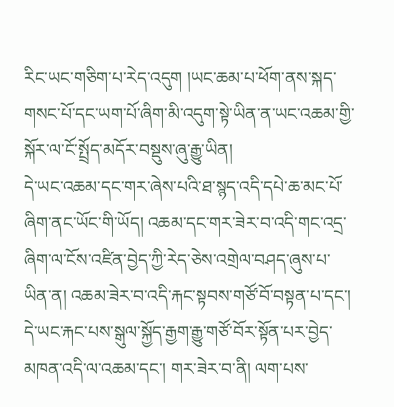རིང་ཡང་གཅིག་པ་རེད་འདུག །ཡང་ཆམ་པ་ཕོག་ནས་སྐད་གསང་པོ་དང་ཡག་པོ་ཞིག་མི་འདུག་སྟེ་ཡིན་ན་ཡང་འཆམ་གྱི་སྐོར་ལ་ངོ་སྤྲོད་མདོར་བསྡུས་ཞུ་རྒྱུ་ཡིན།
དེ་ཡང་འཆམ་དང་གར་ཞེས་པའི་ཐ་སྙད་འདི་དཔེ་ཆ་མང་པོ་ཞིག་ནང་ཡོང་གི་ཡོད། འཆམ་དང་གར་ཟེར་བ་འདི་གང་འདྲ་ཞིག་ལ་ངོས་འཛིན་བྱེད་ཀྱི་རེད་ཅེས་འགྲེལ་བཤད་ཞུས་པ་ཡིན་ན། འཆམ་ཟེར་བ་འདི་རྐང་སྟབས་གཙོ་བོ་བསྟན་པ་དང་། དེ་ཡང་རྐང་པས་སྒུལ་སྐྱོད་རྒྱག་རྒྱུ་གཙོ་བོར་སྟོན་པར་བྱེད་མཁན་འདི་ལ་འཆམ་དང་། གར་ཟེར་བ་ནི། ལག་པས་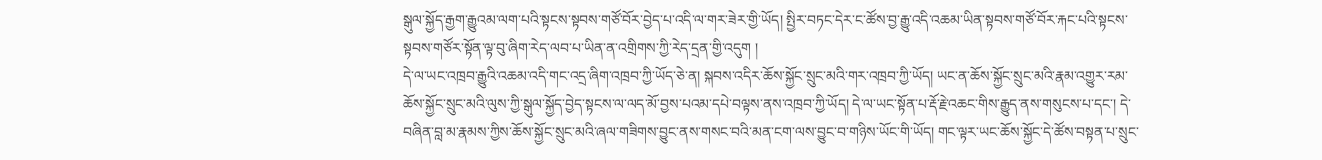སྒུལ་སྐྱོད་རྒྱག་རྒྱུའམ་ལག་པའི་སྟངས་སྟབས་གཙོ་བོར་བྱེད་པ་འདི་ལ་གར་ཟེར་གྱི་ཡོད། སྤྱིར་བཏང་དེར་ང་ཚོས་བྱ་རྒྱུ་འདི་འཆམ་ཡིན་སྟབས་གཙོ་བོར་རྐང་པའི་སྟངས་སྟབས་གཙོར་སྟོན་ལྟ་བུ་ཞིག་རེད་ལབ་པ་ཡིན་ན་འགྲིགས་ཀྱི་རེད་དྲན་གྱི་འདུག །
དེ་ལ་ཡང་འཁྲབ་རྒྱུའི་འཆམ་འདི་གང་འདྲ་ཞིག་འཁྲབ་ཀྱི་ཡོད་ཅེ་ན། སྐབས་འདིར་ཆོས་སྐྱོང་སྲུང་མའི་གར་འཁྲབ་ཀྱི་ཡོད། ཡང་ན་ཆོས་སྐྱོང་སྲུང་མའི་རྣམ་འགྱུར་རམ་ཆོས་སྐྱོང་སྲུང་མའི་ལུས་ཀྱི་སྒུལ་སྐྱོད་བྱེད་སྟངས་ལ་ལད་མོ་བྱས་པའམ་དཔེ་བལྟས་ནས་འཁྲབ་ཀྱི་ཡོད། དེ་ལ་ཡང་སྟོན་པ་རྡོ་རྗེ་འཆང་གིས་རྒྱུད་ནས་གསུངས་པ་དང་། དེ་བཞིན་བླ་མ་རྣམས་ཀྱིས་ཆོས་སྐྱོང་སྲུང་མའི་ཞལ་གཟིགས་བྱུང་ནས་གསང་བའི་མན་ངག་ལས་བྱུང་བ་གཉིས་ཡོང་གི་ཡོད། གང་ལྟར་ཡང་ཆོས་སྐྱོང་དེ་ཚོས་བསྟན་པ་སྲུང་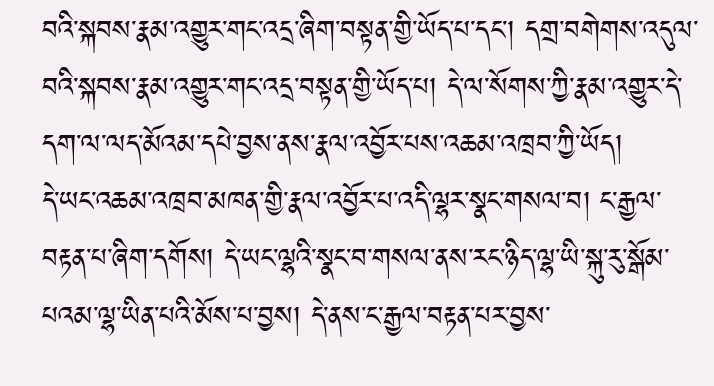བའི་སྐབས་རྣམ་འགྱུར་གང་འདྲ་ཞིག་བསྟན་གྱི་ཡོད་པ་དང་། དགྲ་བགེགས་འདུལ་བའི་སྐབས་རྣམ་འགྱུར་གང་འདྲ་བསྟན་གྱི་ཡོད་པ། དེ་ལ་སོགས་ཀྱི་རྣམ་འགྱུར་དེ་དག་ལ་ལད་མོའམ་དཔེ་བྱས་ནས་རྣལ་འབྱོར་པས་འཆམ་འཁྲབ་ཀྱི་ཡོད།
དེ་ཡང་འཆམ་འཁྲབ་མཁན་གྱི་རྣལ་འབྱོར་པ་འདི་ལྷར་སྣང་གསལ་བ། ང་རྒྱལ་བརྟན་པ་ཞིག་དགོས། དེ་ཡང་ལྷའི་སྣང་བ་གསལ་ནས་རང་ཉིད་ལྷ་ཡི་སྐུ་རུ་སྒོམ་པའམ་ལྷ་ཡིན་པའི་མོས་པ་བྱས། དེ་ནས་ང་རྒྱལ་བརྟན་པར་བྱས་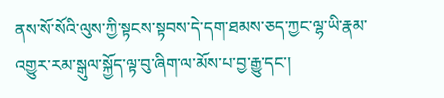ནས་སོ་སོའི་ལུས་ཀྱི་སྟངས་སྟབས་དེ་དག་ཐམས་ཅད་ཀྱང་ལྷ་ཡི་རྣམ་འགྱུར་རམ་སྒུལ་སྐྱོད་ལྟ་བུ་ཞིག་ལ་མོས་པ་བྱ་རྒྱུ་དང་།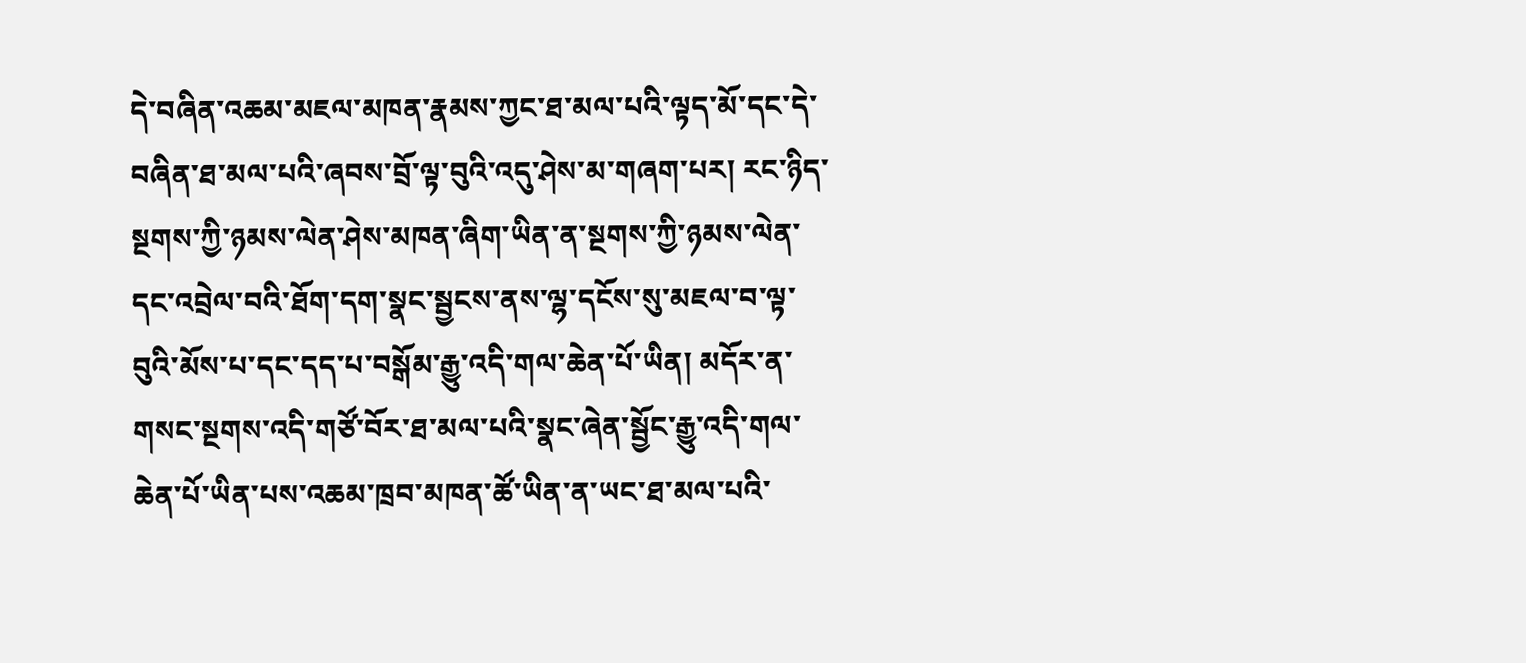དེ་བཞིན་འཆམ་མཇལ་མཁན་རྣམས་ཀྱང་ཐ་མལ་པའི་ལྟད་མོ་དང་དེ་བཞིན་ཐ་མལ་པའི་ཞབས་བྲོ་ལྟ་བུའི་འདུ་ཤེས་མ་གཞག་པར། རང་ཉིད་སྔགས་ཀྱི་ཉམས་ལེན་ཤེས་མཁན་ཞིག་ཡིན་ན་སྔགས་ཀྱི་ཉམས་ལེན་དང་འབྲེལ་བའི་ཐོག་དག་སྣང་སྦྱངས་ནས་ལྷ་དངོས་སུ་མཇལ་བ་ལྟ་བུའི་མོས་པ་དང་དད་པ་བསྒོམ་རྒྱུ་འདི་གལ་ཆེན་པོ་ཡིན། མདོར་ན་གསང་སྔགས་འདི་གཙོ་བོར་ཐ་མལ་པའི་སྣང་ཞེན་སྦྱོང་རྒྱུ་འདི་གལ་ཆེན་པོ་ཡིན་པས་འཆམ་ཁྲབ་མཁན་ཚོ་ཡིན་ན་ཡང་ཐ་མལ་པའི་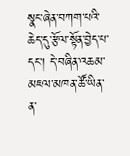སྣང་ཞེན་བཀག་པའི་ཆེད་དུ་རྩོལ་སྟོན་བྱེད་པ་དང་། དེ་བཞིན་འཆམ་མཇལ་མཁན་ཚོ་ཡིན་ན་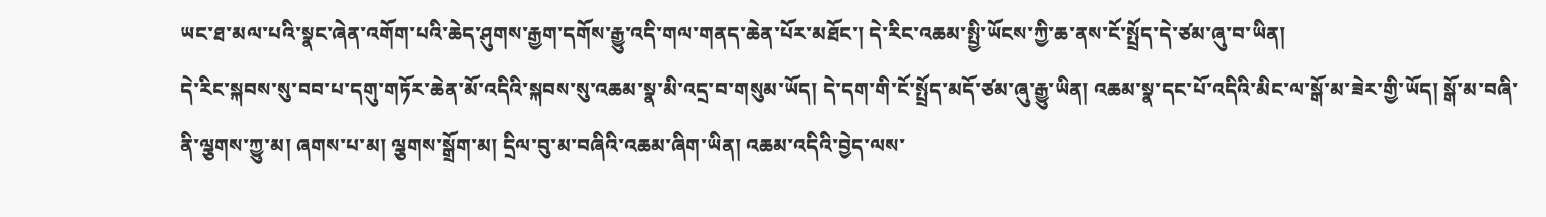ཡང་ཐ་མལ་པའི་སྣང་ཞེན་འགོག་པའི་ཆེད་ཤུགས་རྒྱག་དགོས་རྒྱུ་འདི་གལ་གནད་ཆེན་པོར་མཐོང་། དེ་རིང་འཆམ་སྤྱི་ཡོངས་ཀྱི་ཆ་ནས་ངོ་སྤྲོད་དེ་ཙམ་ཞུ་བ་ཡིན།
དེ་རིང་སྐབས་སུ་བབ་པ་དགུ་གཏོར་ཆེན་མོ་འདིའི་སྐབས་སུ་འཆམ་སྣ་མི་འདྲ་བ་གསུམ་ཡོད། དེ་དག་གི་ངོ་སྤྲོད་མདོ་ཙམ་ཞུ་རྒྱུ་ཡིན། འཆམ་སྣ་དང་པོ་འདིའི་མིང་ལ་སྒོ་མ་ཟེར་གྱི་ཡོད། སྒོ་མ་བཞི་ནི་ལྕགས་ཀྱུ་མ། ཞགས་པ་མ། ལྕགས་སྒྲོག་མ། དྲིལ་བུ་མ་བཞིའི་འཆམ་ཞིག་ཡིན། འཆམ་འདིའི་བྱེད་ལས་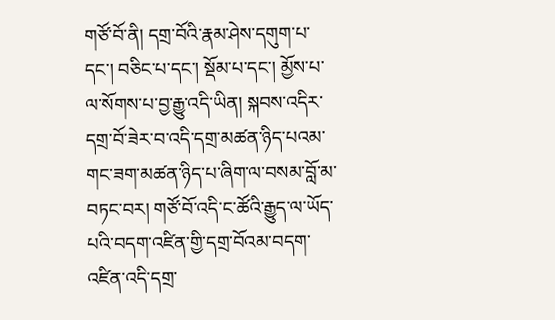གཙོ་བོ་ནི། དགྲ་བོའི་རྣམ་ཤེས་དགུག་པ་དང་། བཅིང་པ་དང་། སྡོམ་པ་དང་། མྱོས་པ་ལ་སོགས་པ་བྱ་རྒྱུ་འདི་ཡིན། སྐབས་འདིར་དགྲ་བོ་ཟེར་བ་འདི་དགྲ་མཚན་ཉིད་པའམ་གང་ཟག་མཚན་ཉིད་པ་ཞིག་ལ་བསམ་བློ་མ་བཏང་བར། གཙོ་བོ་འདི་ང་ཚོའི་རྒྱུད་ལ་ཡོད་པའི་བདག་འཛིན་གྱི་དགྲ་བོའམ་བདག་འཛིན་འདི་དགྲ་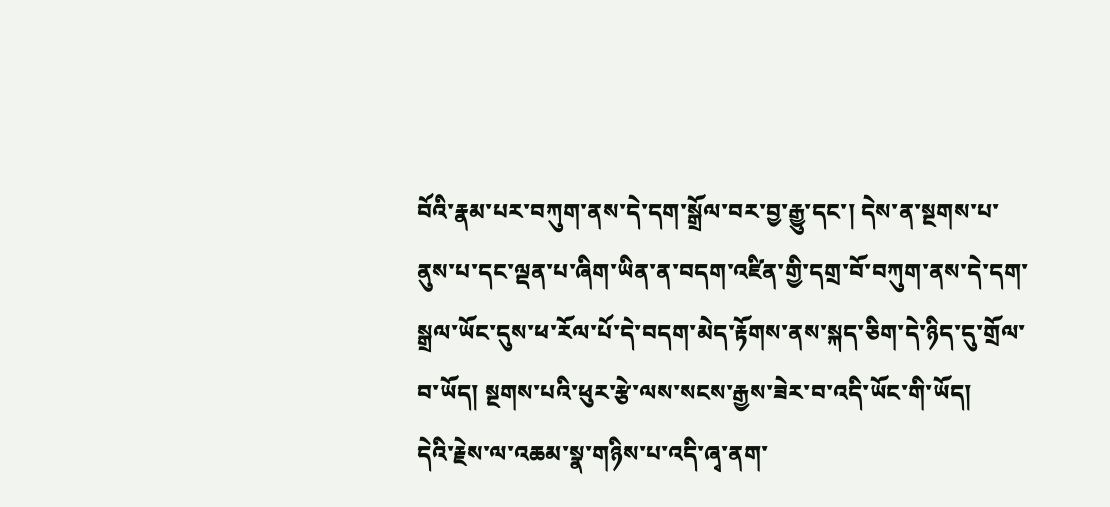བོའི་རྣམ་པར་བཀུག་ནས་དེ་དག་སྒྲོལ་བར་བྱ་རྒྱུ་དང་། དེས་ན་སྔགས་པ་ནུས་པ་དང་ལྡན་པ་ཞིག་ཡིན་ན་བདག་འཛིན་གྱི་དགྲ་བོ་བཀུག་ནས་དེ་དག་སྒྲལ་ཡོང་དུས་ཕ་རོལ་པོ་དེ་བདག་མེད་རྟོགས་ནས་སྐད་ཅིག་དེ་ཉིད་དུ་གྲོལ་བ་ཡོད། སྔགས་པའི་ཕུར་རྩེ་ལས་སངས་རྒྱས་ཟེར་བ་འདི་ཡོང་གི་ཡོད།
དེའི་རྗེས་ལ་འཆམ་སྣ་གཉིས་པ་འདི་ཞྭ་ནག་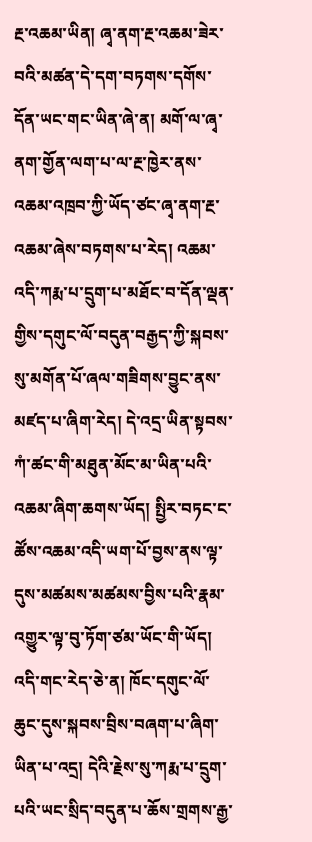རྔ་འཆམ་ཡིན། ཞྭ་ནག་རྔ་འཆམ་ཟེར་བའི་མཚན་དེ་དག་བཏགས་དགོས་དོན་ཡང་གང་ཡིན་ཞེ་ན། མགོ་ལ་ཞྭ་ནག་གྱོན་ལག་པ་ལ་རྔ་ཁྱེར་ནས་འཆམ་འཁྲབ་ཀྱི་ཡོད་ཙང་ཞྭ་ནག་རྔ་འཆམ་ཞེས་བཏགས་པ་རེད། འཆམ་འདི་ཀརྨ་པ་དྲུག་པ་མཐོང་བ་དོན་ལྡན་གྱིས་དགུང་ལོ་བདུན་བརྒྱད་ཀྱི་སྐབས་སུ་མགོན་པོ་ཞལ་གཟིགས་བྱུང་ནས་མཛད་པ་ཞིག་རེད། དེ་འདྲ་ཡིན་སྟབས་ཀཾ་ཚང་གི་མཐུན་མོང་མ་ཡིན་པའི་འཆམ་ཞིག་ཆགས་ཡོད། སྤྱིར་བཏང་ང་ཚོས་འཆམ་འདི་ཡག་པོ་བྱས་ནས་ལྟ་དུས་མཚམས་མཚམས་བྱིས་པའི་རྣམ་འགྱུར་ལྟ་བུ་ཏོག་ཙམ་ཡོང་གི་ཡོད། འདི་གང་རེད་ཅེ་ན། ཁོང་དགུང་ལོ་ཆུང་དུས་སྐབས་བྲིས་བཞག་པ་ཞིག་ཡིན་པ་འདྲ། དེའི་རྗེས་སུ་ཀརྨ་པ་དྲུག་པའི་ཡང་སྲིད་བདུན་པ་ཆོས་གྲགས་རྒྱ་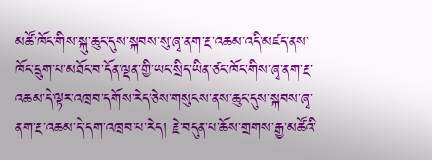མཚོ་ཁོང་གིས་སྐུ་ཆུང་དུས་སྐབས་སུ་ཞྭ་ནག་རྔ་འཆམ་འདི་མཛད་ནས་ཁོང་དྲུག་པ་མཐོང་བ་དོན་ལྡན་གྱི་ཡང་སྲིད་ཡིན་ཙང་ཁོང་གིས་ཞྭ་ནག་རྔ་འཆམ་དེ་ལྟར་འཁྲབ་དགོས་རེད་ཅེས་གསུངས་ནས་ཆུང་དུས་སྐབས་ཞྭ་ནག་རྔ་འཆམ་དེ་དག་འཁྲབ་པ་རེད། རྗེ་བདུན་པ་ཆོས་གྲགས་རྒྱ་མཚོའི་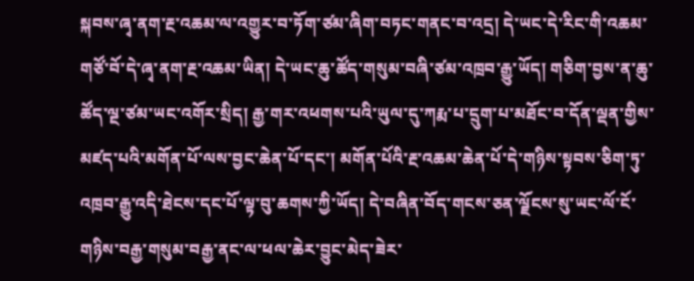སྐབས་ཞྭ་ནག་རྔ་འཆམ་ལ་འགྱུར་བ་ཏོག་ཙམ་ཞིག་བཏང་གནང་བ་འདྲ། དེ་ཡང་དེ་རིང་གི་འཆམ་གཙོ་བོ་དེ་ཞྭ་ནག་རྔ་འཆམ་ཡིན། དེ་ཡང་ཆུ་ཚོད་གསུམ་བཞི་ཙམ་འཁྲབ་རྒྱུ་ཡོད། གཅིག་བྱས་ན་ཆུ་ཚོད་ལྔ་ཙམ་ཡང་འགོར་སྲིད། རྒྱ་གར་འཕགས་པའི་ཡུལ་དུ་ཀརྨ་པ་དྲུག་པ་མཐོང་བ་དོན་ལྡན་གྱིས་མཛད་པའི་མགོན་པོ་ལས་བྱང་ཆེན་པོ་དང་། མགོན་པོའི་རྔ་འཆམ་ཆེན་པོ་དེ་གཉིས་སྟབས་ཅིག་ཏུ་འཁྲབ་རྒྱུ་འདི་ཐེངས་དང་པོ་ལྟ་བུ་ཆགས་ཀྱི་ཡོད། དེ་བཞིན་བོད་གངས་ཅན་ལྗོངས་སུ་ཡང་ལོ་ངོ་གཉིས་བརྒྱ་གསུམ་བརྒྱ་ནང་ལ་ཕལ་ཆེར་བྱུང་མེད་ཟེར་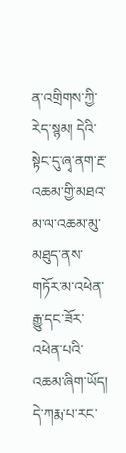ན་འགྲིགས་ཀྱི་རེད་སྙམ། དེའི་སྟེང་དུ་ཞྭ་ནག་རྔ་འཆམ་གྱི་མཐའ་མ་ལ་འཆམ་མུ་མཐུད་ནས་གཏོར་མ་འཕེན་རྒྱུ་དང་ཟོར་འཕེན་པའི་འཆམ་ཞིག་ཡོད། དེ་ཀརྨ་པ་རང་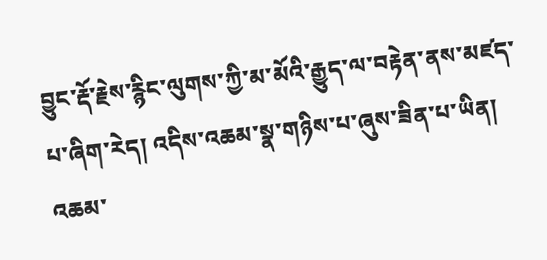བྱུང་རྡོ་རྗེས་རྙིང་ལུགས་ཀྱི་མ་མོའི་རྒྱུད་ལ་བརྟེན་ནས་མཛད་པ་ཞིག་རེད། འདིས་འཆམ་སྣ་གཉིས་པ་ཞུས་ཟིན་པ་ཡིན།
འཆམ་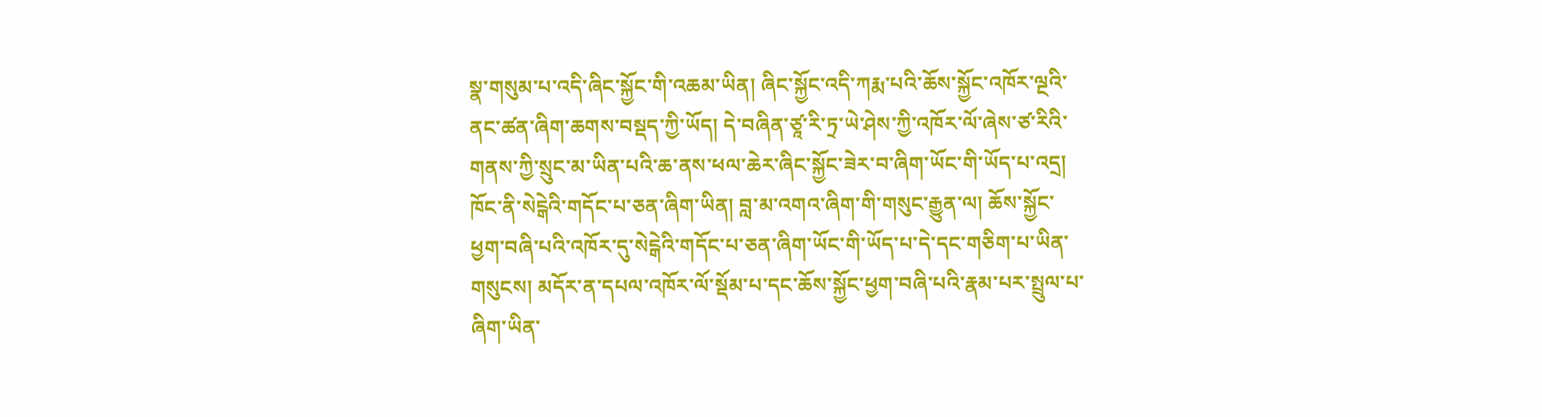སྣ་གསུམ་པ་འདི་ཞིང་སྐྱོང་གི་འཆམ་ཡིན། ཞིང་སྐྱོང་འདི་ཀརྨ་པའི་ཆོས་སྐྱོང་འཁོར་ལྔའི་ནང་ཚན་ཞིག་ཆགས་བསྡད་ཀྱི་ཡོད། དེ་བཞིན་ཙཱ་རི་ཏྲ་ཡེ་ཤེས་ཀྱི་འཁོར་ལོ་ཞེས་ཙ་རིའི་གནས་ཀྱི་སྲུང་མ་ཡིན་པའི་ཆ་ནས་ཕལ་ཆེར་ཞིང་སྐྱོང་ཟེར་བ་ཞིག་ཡོང་གི་ཡོད་པ་འདྲ། ཁོང་ནི་སེངྒེའི་གདོང་པ་ཅན་ཞིག་ཡིན། བླ་མ་འགའ་ཞིག་གི་གསུང་རྒྱུན་ལ། ཆོས་སྐྱོང་ཕྱག་བཞི་པའི་འཁོར་དུ་སེངྒེའི་གདོང་པ་ཅན་ཞིག་ཡོང་གི་ཡོད་པ་དེ་དང་གཅིག་པ་ཡིན་གསུངས། མདོར་ན་དཔལ་འཁོར་ལོ་སྡོམ་པ་དང་ཆོས་སྐྱོང་ཕྱག་བཞི་པའི་རྣམ་པར་སྤྲུལ་པ་ཞིག་ཡིན་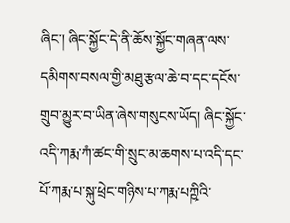ཞིང་། ཞིང་སྐྱོང་དེ་ནི་ཆོས་སྐྱོང་གཞན་ལས་དམིགས་བསལ་གྱི་མཐུ་རྩལ་ཆེ་བ་དང་དངོས་གྲུབ་མྱུར་བ་ཡིན་ཞེས་གསུངས་ཡོད། ཞིང་སྐྱོང་འདི་ཀརྨ་ཀཾ་ཚང་གི་སྲུང་མ་ཆགས་པ་འདི་དང་པོ་ཀརྨ་པ་སྐུ་ཕྲེང་གཉིས་པ་ཀརྨ་པཀྵིའི་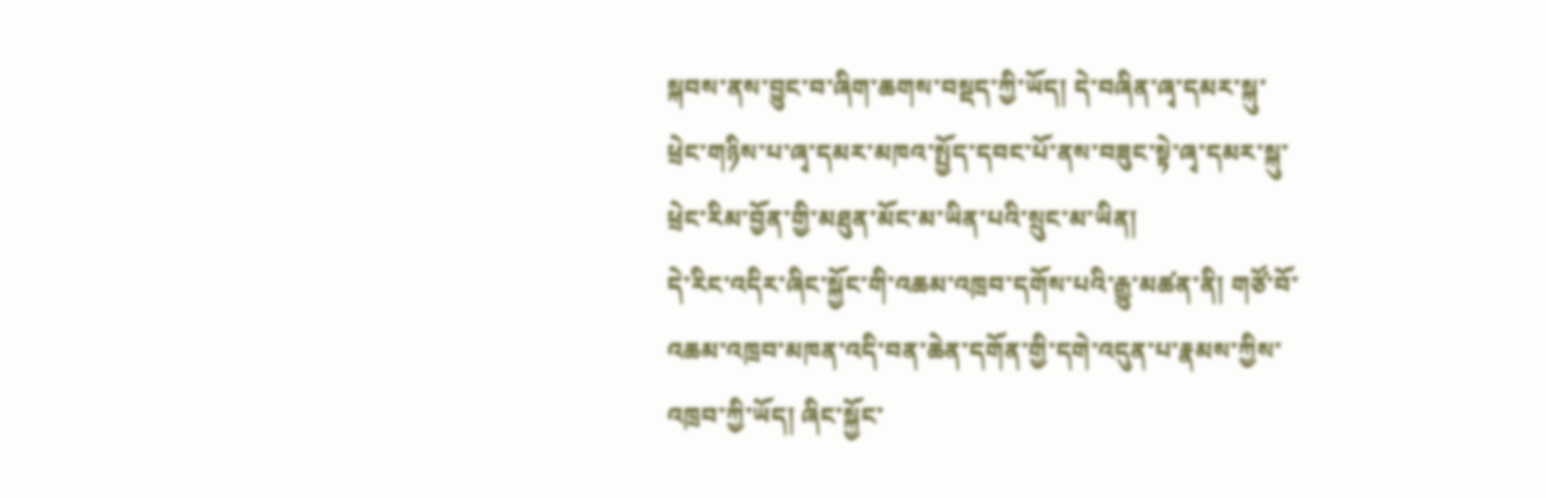སྐབས་ནས་བྱུང་བ་ཞིག་ཆགས་བསྡད་ཀྱི་ཡོད། དེ་བཞིན་ཞྭ་དམར་སྐུ་ཕྲེང་གཉིས་པ་ཞྭ་དམར་མཁའ་སྤྱོད་དབང་པོ་ནས་བཟུང་སྟེ་ཞྭ་དམར་སྐུ་ཕྲེང་རིམ་བྱོན་གྱི་མཐུན་མོང་མ་ཡིན་པའི་སྲུང་མ་ཡིན།
དེ་རིང་འདིར་ཞིང་སྐྱོང་གི་འཆམ་འཁྲབ་དགོས་པའི་རྒྱུ་མཚན་ནི། གཙོ་བོ་འཆམ་འཁྲབ་མཁན་འདི་བན་ཆེན་དགོན་གྱི་དགེ་འདུན་པ་རྣམས་ཀྱིས་འཁྲབ་ཀྱི་ཡོད། ཞིང་སྐྱོང་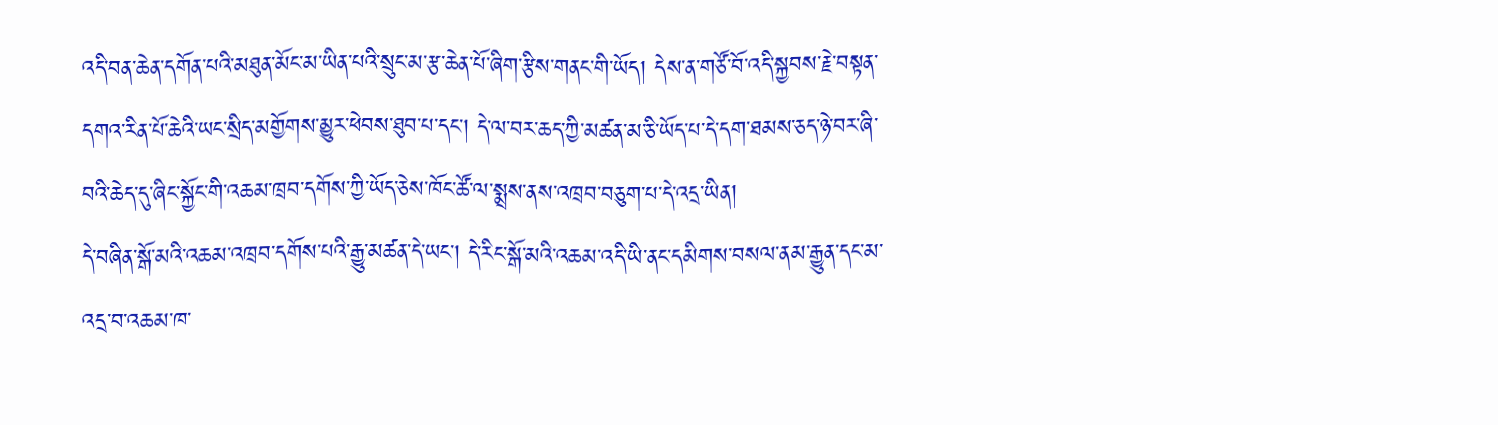འདི་བན་ཆེན་དགོན་པའི་མཐུན་མོང་མ་ཡིན་པའི་སྲུང་མ་རྩ་ཆེན་པོ་ཞིག་རྩིས་གནང་གི་ཡོད། དེས་ན་གཙོ་བོ་འདི་སྐྱབས་རྗེ་བསྟན་དགའ་རིན་པོ་ཆེའི་ཡང་སྲིད་མགྱོགས་མྱུར་ཕེབས་ཐུབ་པ་དང་། དེ་ལ་བར་ཆད་ཀྱི་མཚན་མ་ཅི་ཡོད་པ་དེ་དག་ཐམས་ཅད་ཉེ་བར་ཞི་བའི་ཆེད་དུ་ཞིང་སྐྱོང་གི་འཆམ་ཁྲབ་དགོས་ཀྱི་ཡོད་ཅེས་ཁོང་ཚོ་ལ་སྨྲས་ནས་འཁྲབ་བཅུག་པ་དེ་འདྲ་ཡིན།
དེ་བཞིན་སྒོ་མའི་འཆམ་འཁྲབ་དགོས་པའི་རྒྱུ་མཚན་དེ་ཡང་། དེ་རིང་སྒོ་མའི་འཆམ་འདི་ཡི་ནང་དམིགས་བསལ་ནམ་རྒྱུན་དང་མ་འདྲ་བ་འཆམ་ཁ་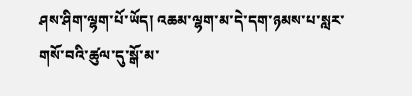ཤས་ཤིག་ལྷག་པོ་ཡོད། འཆམ་ལྷག་མ་དེ་དག་ཉམས་པ་སླར་གསོ་བའི་ཚུལ་དུ་སྒོ་མ་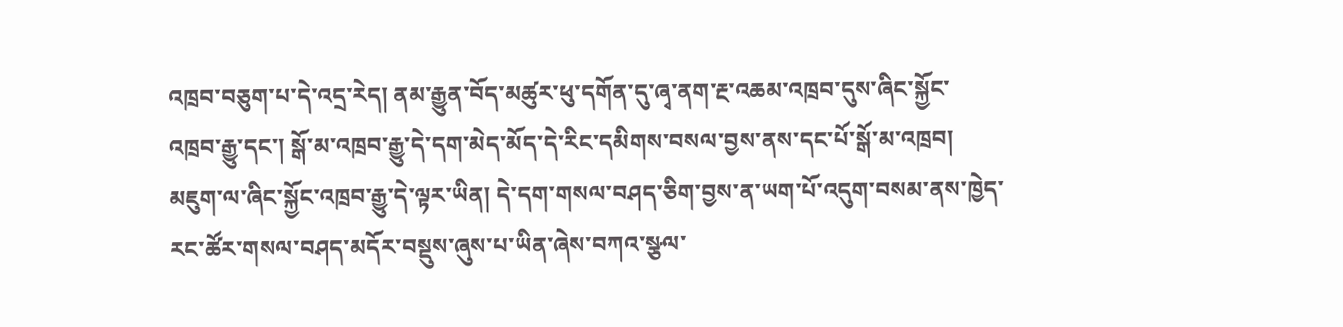འཁྲབ་བཅུག་པ་དེ་འདྲ་རེད། ནམ་རྒྱུན་བོད་མཚུར་ཕུ་དགོན་དུ་ཞྭ་ནག་རྔ་འཆམ་འཁྲབ་དུས་ཞིང་སྐྱོང་འཁྲབ་རྒྱུ་དང་། སྒོ་མ་འཁྲབ་རྒྱུ་དེ་དག་མེད་མོད་དེ་རིང་དམིགས་བསལ་བྱས་ནས་དང་པོ་སྒོ་མ་འཁྲབ། མཇུག་ལ་ཞིང་སྐྱོང་འཁྲབ་རྒྱུ་དེ་ལྟར་ཡིན། དེ་དག་གསལ་བཤད་ཅིག་བྱས་ན་ཡག་པོ་འདུག་བསམ་ནས་ཁྱེད་རང་ཚོར་གསལ་བཤད་མདོར་བསྡུས་ཞུས་པ་ཡིན་ཞེས་བཀའ་སྩལ་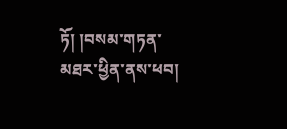ཏོ། །བསམ་གཏན་མཐར་ཕྱིན་ནས་ཕབ།